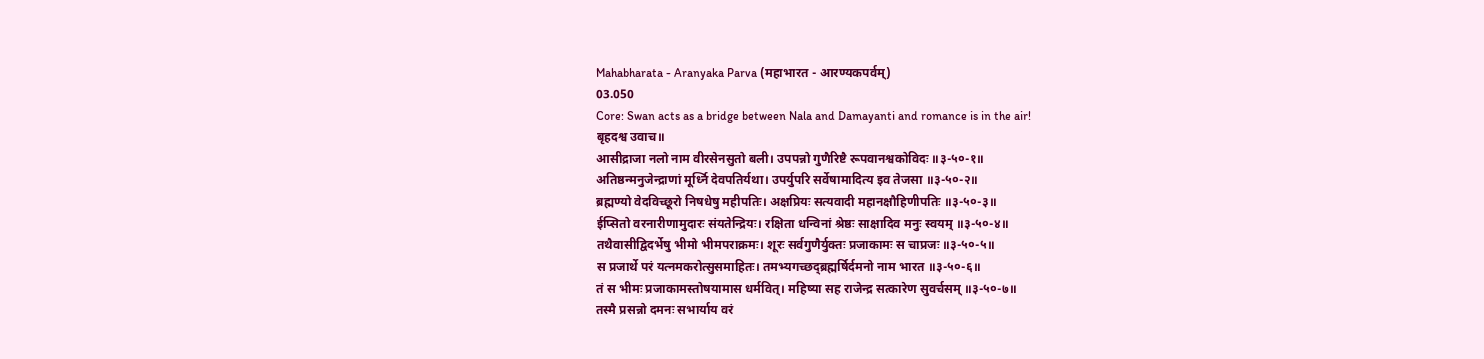Mahabharata - Aranyaka Parva (महाभारत - आरण्यकपर्वम्)
03.050
Core: Swan acts as a bridge between Nala and Damayanti and romance is in the air!
बृहदश्व उवाच॥
आसीद्राजा नलो नाम वीरसेनसुतो बली। उपपन्नो गुणैरिष्टै रूपवानश्वकोविदः ॥३-५०-१॥
अतिष्ठन्मनुजेन्द्राणां मूर्ध्नि देवपतिर्यथा। उपर्युपरि सर्वेषामादित्य इव तेजसा ॥३-५०-२॥
ब्रह्मण्यो वेदविच्छूरो निषधेषु महीपतिः। अक्षप्रियः सत्यवादी महानक्षौहिणीपतिः ॥३-५०-३॥
ईप्सितो वरनारीणामुदारः संयतेन्द्रियः। रक्षिता धन्विनां श्रेष्ठः साक्षादिव मनुः स्वयम् ॥३-५०-४॥
तथैवासीद्विदर्भेषु भीमो भीमपराक्रमः। शूरः सर्वगुणैर्युक्तः प्रजाकामः स चाप्रजः ॥३-५०-५॥
स प्रजार्थे परं यत्नमकरोत्सुसमाहितः। तमभ्यगच्छद्ब्रह्मर्षिर्दमनो नाम भारत ॥३-५०-६॥
तं स भीमः प्रजाकामस्तोषयामास धर्मवित्। महिष्या सह राजेन्द्र सत्कारेण सुवर्चसम् ॥३-५०-७॥
तस्मै प्रसन्नो दमनः सभार्याय वरं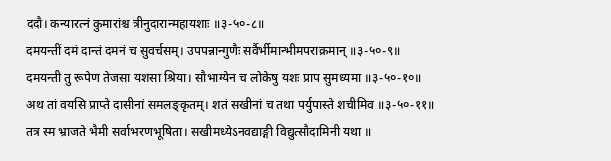ददौ। कन्यारत्नं कुमारांश्च त्रीनुदारान्महायशाः ॥३-५०-८॥
दमयन्तीं दमं दान्तं दमनं च सुवर्चसम्। उपपन्नान्गुणैः सर्वैर्भीमान्भीमपराक्रमान् ॥३-५०-९॥
दमयन्ती तु रूपेण तेजसा यशसा श्रिया। सौभाग्येन च लोकेषु यशः प्राप सुमध्यमा ॥३-५०-१०॥
अथ तां वयसि प्राप्ते दासीनां समलङ्कृतम्। शतं सखीनां च तथा पर्युपास्ते शचीमिव ॥३-५०-११॥
तत्र स्म भ्राजते भैमी सर्वाभरणभूषिता। सखीमध्येऽनवद्याङ्गी विद्युत्सौदामिनी यथा ॥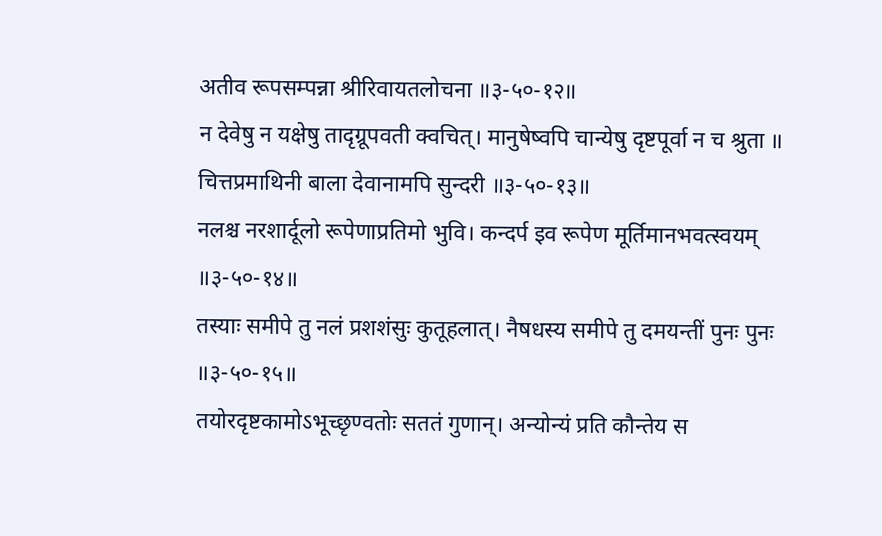अतीव रूपसम्पन्ना श्रीरिवायतलोचना ॥३-५०-१२॥
न देवेषु न यक्षेषु तादृग्रूपवती क्वचित्। मानुषेष्वपि चान्येषु दृष्टपूर्वा न च श्रुता ॥ चित्तप्रमाथिनी बाला देवानामपि सुन्दरी ॥३-५०-१३॥
नलश्च नरशार्दूलो रूपेणाप्रतिमो भुवि। कन्दर्प इव रूपेण मूर्तिमानभवत्स्वयम् ॥३-५०-१४॥
तस्याः समीपे तु नलं प्रशशंसुः कुतूहलात्। नैषधस्य समीपे तु दमयन्तीं पुनः पुनः ॥३-५०-१५॥
तयोरदृष्टकामोऽभूच्छृण्वतोः सततं गुणान्। अन्योन्यं प्रति कौन्तेय स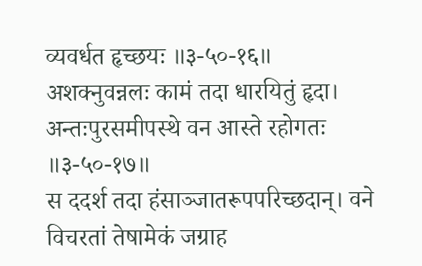व्यवर्धत हृच्छयः ॥३-५०-१६॥
अशक्नुवन्नलः कामं तदा धारयितुं हृदा। अन्तःपुरसमीपस्थे वन आस्ते रहोगतः ॥३-५०-१७॥
स ददर्श तदा हंसाञ्जातरूपपरिच्छदान्। वने विचरतां तेषामेकं जग्राह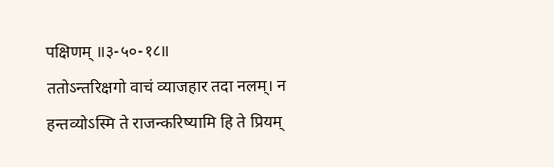पक्षिणम् ॥३-५०-१८॥
ततोऽन्तरिक्षगो वाचं व्याजहार तदा नलम्। न हन्तव्योऽस्मि ते राजन्करिष्यामि हि ते प्रियम्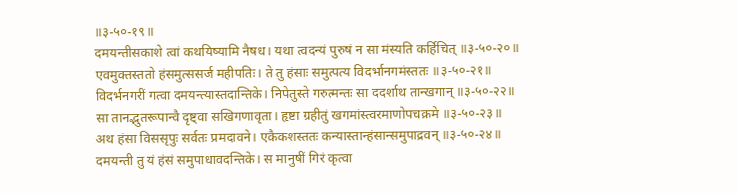॥३-५०-१९॥
दमयन्तीसकाशे त्वां कथयिष्यामि नैषध। यथा त्वदन्यं पुरुषं न सा मंस्यति कर्हिचित् ॥३-५०-२०॥
एवमुक्तस्ततो हंसमुत्ससर्ज महीपतिः। ते तु हंसाः समुत्पत्य विदर्भानगमंस्ततः ॥३-५०-२१॥
विदर्भनगरीं गत्वा दमयन्त्यास्तदान्तिके। निपेतुस्ते गरुत्मन्तः सा ददर्शाथ तान्खगान् ॥३-५०-२२॥
सा तानद्भुतरूपान्वै दृष्ट्वा सखिगणावृता। हृष्टा ग्रहीतुं खगमांस्त्वरमाणोपचक्रमे ॥३-५०-२३॥
अथ हंसा विससृपुः सर्वतः प्रमदावने। एकैकशस्ततः कन्यास्तान्हंसान्समुपाद्रवन् ॥३-५०-२४॥
दमयन्ती तु यं हंसं समुपाधावदन्तिके। स मानुषीं गिरं कृत्वा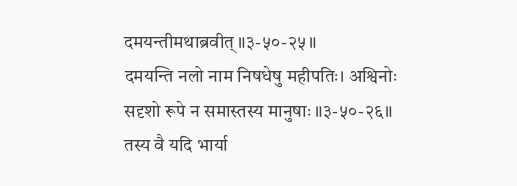दमयन्तीमथाब्रवीत् ॥३-५०-२५॥
दमयन्ति नलो नाम निषधेषु महीपतिः। अश्विनोः सदृशो रूपे न समास्तस्य मानुषाः ॥३-५०-२६॥
तस्य वै यदि भार्या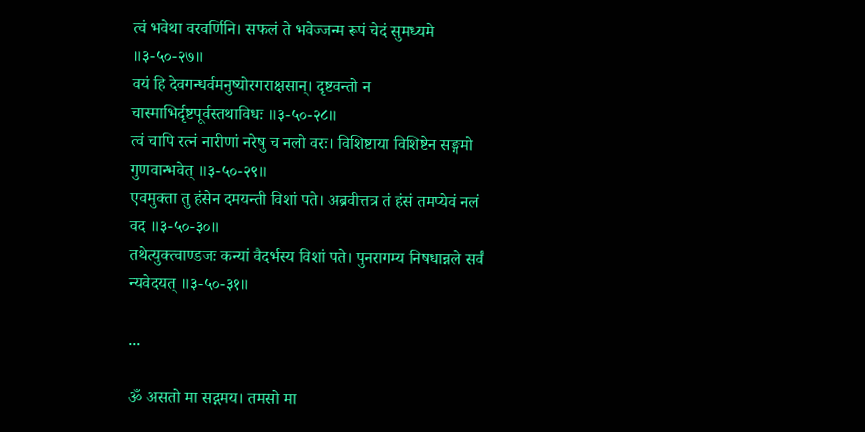त्वं भवेथा वरवर्णिनि। सफलं ते भवेज्जन्म रूपं चेदं सुमध्यमे ॥३-५०-२७॥
वयं हि देवगन्धर्वमनुष्योरगराक्षसान्। दृष्टवन्तो न चास्माभिर्दृष्टपूर्वस्तथाविधः ॥३-५०-२८॥
त्वं चापि रत्नं नारीणां नरेषु च नलो वरः। विशिष्टाया विशिष्टेन सङ्गमो गुणवान्भवेत् ॥३-५०-२९॥
एवमुक्ता तु हंसेन दमयन्ती विशां पते। अब्रवीत्तत्र तं हंसं तमप्येवं नलं वद ॥३-५०-३०॥
तथेत्युक्त्वाण्डजः कन्यां वैदर्भस्य विशां पते। पुनरागम्य निषधान्नले सर्वं न्यवेदयत् ॥३-५०-३१॥

...

ॐ असतो मा सद्गमय। तमसो मा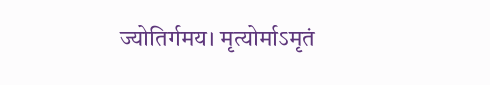ज्योतिर्गमय। मृत्योर्माऽमृतं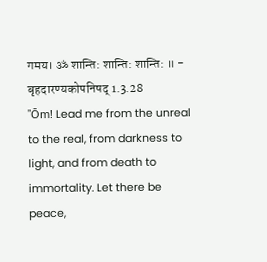गमय। ॐ शान्ति: शान्ति: शान्ति: ॥ - बृहदारण्यकोपनिषद् 1.3.28
"Ōm! Lead me from the unreal to the real, from darkness to light, and from death to immortality. Let there be peace,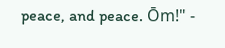peace, and peace. Ōm!" -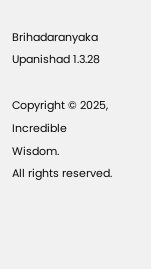Brihadaranyaka Upanishad 1.3.28

Copyright © 2025, Incredible Wisdom.
All rights reserved.